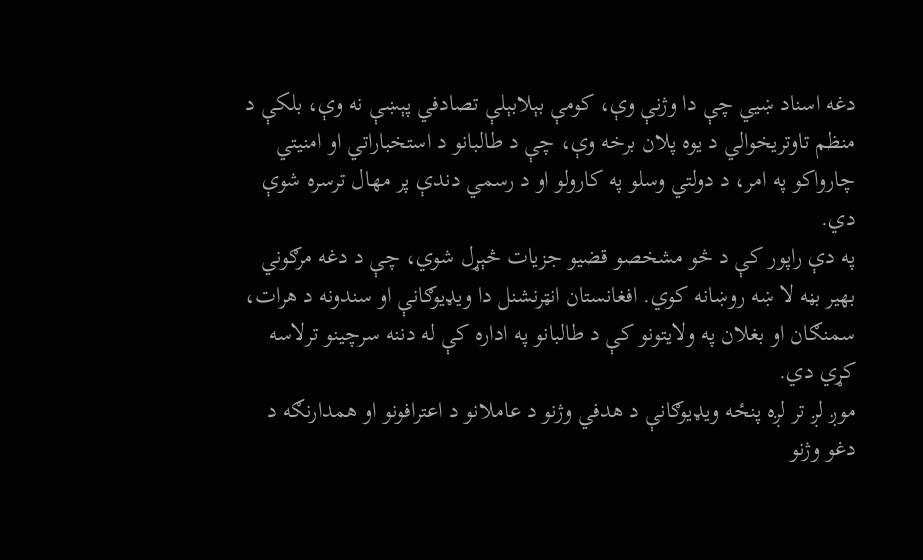دغه اسناد ښيي چې دا وژنې وې، کومې بېلابېلې تصادفي پېښې نه وې، بلکې د منظم تاوتریخوالي د یوه پلان برخه وې، چې د طالبانو د استخباراتي او امنیتي چارواکو په امر، د دولتي وسلو په کارولو او د رسمي دندې پر مهال ترسره شوې دي.
په دې راپور کې د څو مشخصو قضیو جزیات څېړل شوي، چې د دغه مرګوني بهیر بڼه لا ښه روښانه کوي. افغانستان انټرنشنل دا ویډیوګانې او سندونه د هرات، سمنګان او بغلان په ولایتونو کې د طالبانو په اداره کې له دننه سرچینو ترلاسه کړي دي.
موږ لږ تر لږه پنځه ویډیوګانې د هدفي وژنو د عاملانو د اعترافونو او همدارنګه د دغو وژنو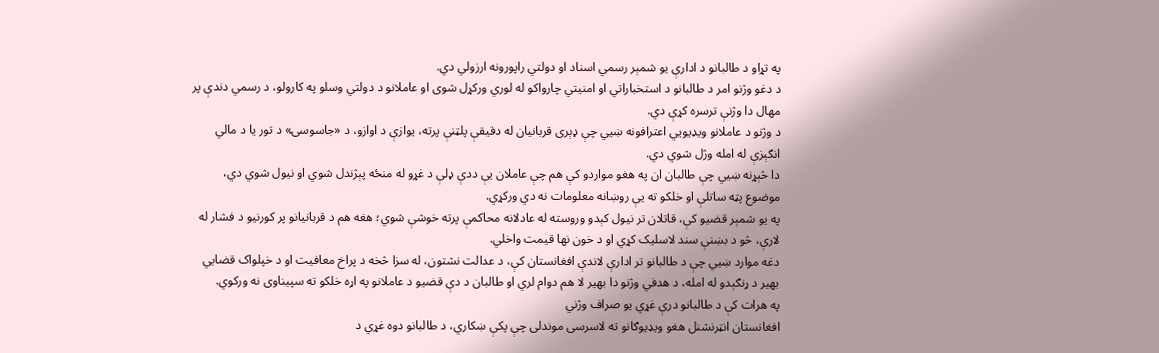په تړاو د طالبانو د ادارې یو شمېر رسمي اسناد او دولتي راپورونه ارزولي دي.
د دغو وژنو امر د طالبانو د استخباراتي او امنیتي چارواکو له لوري ورکړل شوی او عاملانو د دولتي وسلو په کارولو، د رسمي دندې پر مهال دا وژنې ترسره کړې دي.
د وژنو د عاملانو ویډیويي اعترافونه ښيي چې ډېری قربانیان له دقیقې پلټنې پرته، یوازې د اوازو، د «جاسوسۍ» د تور یا د مالي انګېزې له امله وژل شوي دي.
دا څېړنه ښيي چې طالبان ان په هغو مواردو کې هم چې عاملان یې ددې ډلې د غړو له منځه پېژندل شوي او نیول شوي دي، موضوع پټه ساتلې او خلکو ته یې روښانه معلومات نه دي ورکړي.
په یو شمېر قضیو کې، قاتلان تر نیول کېدو وروسته له عادلانه محاکمې پرته خوشې شوي؛ هغه هم د قربانیانو پر کورنیو د فشار له لارې، څو د بښنې سند لاسلیک کړي او د خون نها قیمت واخلي.
دغه موارد ښيي چې د طالبانو تر ادارې لاندې افغانستان کې، د عدالت نشتون، له سزا څخه د پراخ معافیت او د خپلواک قضايي بهیر د ړنګېدو له امله، د هدفي وژنو دا بهیر لا هم دوام لري او طالبان د دې قضیو د عاملانو په اړه خلکو ته سپیناوی نه ورکوي.
په هرات کې د طالبانو درې غړي یو صراف وژني
افغانستان انټرنشنل هغو ویډیوګانو ته لاسرسی موندلی چې پکې ښکاري، د طالبانو دوه غړي د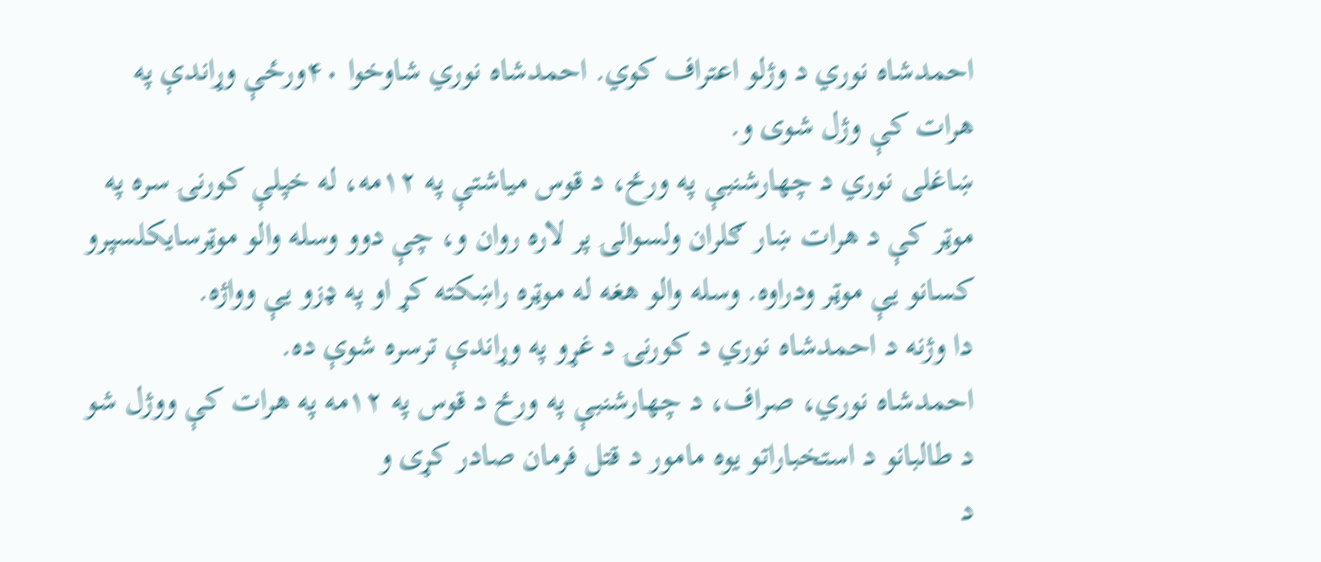احمدشاه نوري د وژلو اعتراف کوي. احمدشاه نوري شاوخوا ۴۰ورځې وړاندې په هرات کې وژل شوی و.
ښاغلی نوري د چهارشنبې په ورځ، د قوس میاشتې په ۱۲مه، له خپلې کورنۍ سره په موټر کې د هرات ښار ګلران ولسوالۍ پر لاره روان و، چې دوو وسله والو موټرسایکلسپرو کسانو یې موټر ودراوه. وسله والو هغه له موټره راښکته کړ او په ډزو یې وواژه.
دا وژنه د احمدشاه نوري د کورنۍ د غړو په وړاندې ترسره شوې ده.
احمدشاه نوري، صراف، د چهارشنبې په ورځ د قوس په ۱۲مه په هرات کې ووژل شو د طالبانو د استخباراتو یوه مامور د قتل فرمان صادر کړی و
د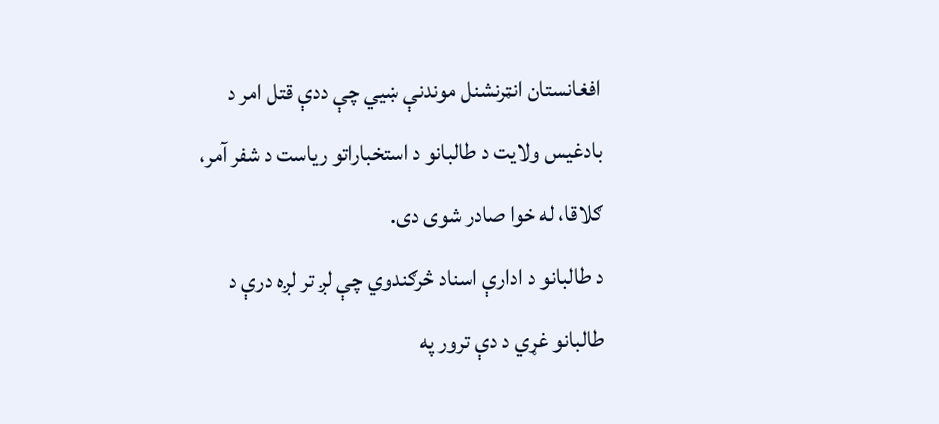افغانستان انټرنشنل موندنې ښيي چې ددې قتل امر د بادغیس ولایت د طالبانو د استخباراتو ریاست د شفر آمر، ګلاقا، له خوا صادر شوی دی.
د طالبانو د ادارې اسناد څرګندوي چې لږ تر لږه درې د طالبانو غړي د دې ترور په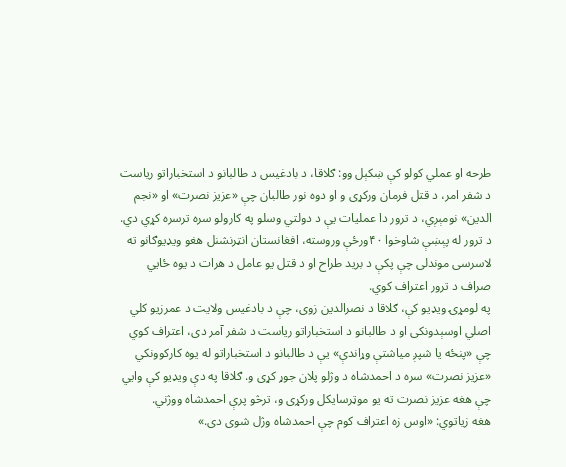طرحه او عملي کولو کې ښکېل وو: ګلاقا، د بادغیس د طالبانو د استخباراتو ریاست د شفر امر، د قتل فرمان ورکړی و او دوه نور طالبان چې «عزیز نصرت» او «نجم الدین» نومېږي، د ترور دا عملیات یې د دولتي وسلو په کارولو سره ترسره کړي دي.
د ترور له پېښې شاوخوا ۴۰ورځې وروسته، افغانستان انټرنشنل هغو ویډیوګانو ته لاسرسی موندلی چې پکې د برید طراح او د قتل یو عامل د هرات د یوه ځایي صراف د ترور اعتراف کوي.
په لومړۍ ویډیو کې، ګلاقا د نصرالدین زوی، چې د بادغیس ولایت د عمرزیو کلي اصلي اوسېدونکی او د طالبانو د استخباراتو ریاست د شفر آمر دی، اعتراف کوي چې «پنځه یا شپږ میاشتې وړاندې» یې د طالبانو د استخباراتو له یوه کارکوونکي «عزیز نصرت» سره د احمدشاه د وژلو پلان جوړ کړی و. ګلاقا په دې ویډیو کې وایي چې هغه عزیز نصرت ته یو موټرسایکل ورکړی و، ترڅو پرې احمدشاه ووژني.
هغه زیاتوي: «اوس زه اعتراف کوم چې احمدشاه وژل شوی دی.»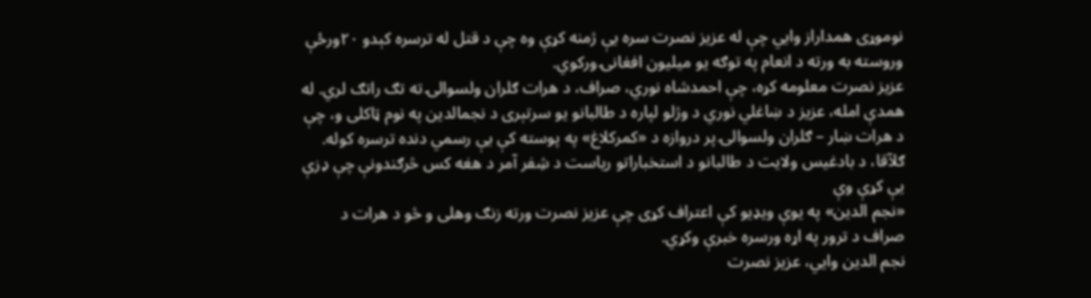نوموړی همداراز وایي چې له عزیز نصرت سره یې ژمنه کړې وه چې د قتل له ترسره کېدو ۲۰ورځې وروسته به ورته د انعام په توګه یو میلیون افغانۍ ورکوي.
عزیز نصرت معلومه کړه، چې احمدشاه نوري، صراف، د هرات ګلران ولسوالۍ ته تګ راتګ لري. له همدې امله، عزیز د ښاغلي نوري د وژلو لپاره د طالبانو یو سرتېری د نجمالدین په نوم ټاکلی و، چې د هرات ښار – ګلران ولسوالۍ پر دروازه د «کمرکلاغ» په پوسته کې یې رسمي دنده ترسره کوله.
ګلآقا، د بادغیس ولایت د طالبانو د استخباراتو ریاست د شِفر آمر د هغه کس څرګندونې چې ډزې یې کړې وې
«نجم الدین» په یوې ویډیو کې اعتراف کړی چې عزیز نصرت ورته زنګ وهلی و څو د هرات د صراف د ترور په اړه ورسره خبرې وکړي.
نجم الدین وایي، عزیز نصرت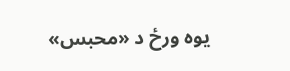یوه ورځ د «محبس»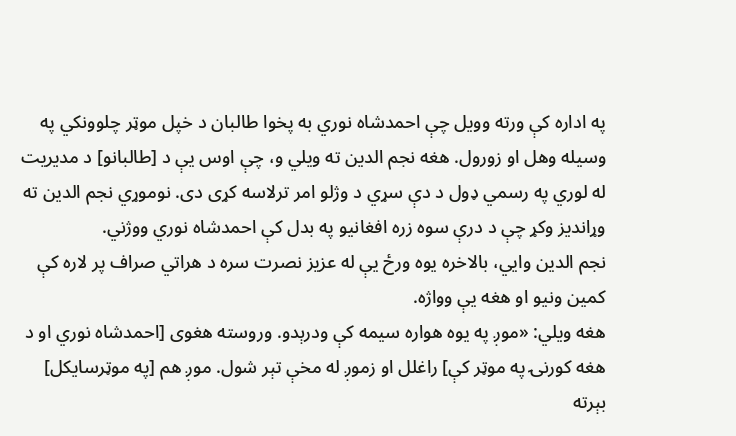په اداره کې ورته وویل چې احمدشاه نوري به پخوا طالبان د خپل موټر چلوونکي په وسیله وهل او زورول. هغه نجم الدین ته ویلي و، چې اوس یې د [طالبانو] د مدیریت له لوري په رسمي ډول د دې سړي د وژلو امر ترلاسه کړی دی. نوموړي نجم الدین ته وړاندیز وکړ چې د درې سوه زره افغانیو په بدل کې احمدشاه نوري ووژني.
نجم الدین وایي، بالاخره یوه ورځ یې له عزیز نصرت سره د هراتي صراف پر لاره کې کمین ونیو او هغه یې وواژه.
هغه ویلي: «موږ په یوه هواره سیمه کې ودرېدو. وروسته هغوی [احمدشاه نوري او د هغه کورنۍ په موټر کې] راغلل او زموږ له مخې تېر شول. موږ هم [په موټرسایکل] بېرته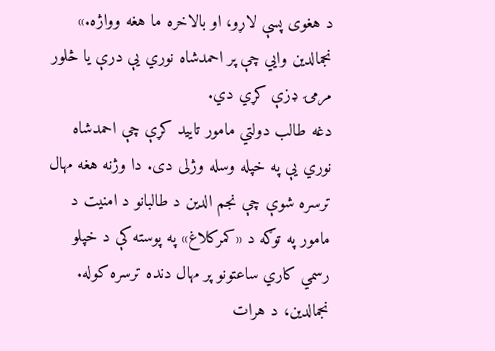د هغوی پسې لاړو، او بالاخره ما هغه وواژه.»
نجمالدین وایي چې پر احمدشاه نوري یې درې یا څلور مرمۍ ډزې کړي دي.
دغه طالب دولتي مامور تایید کړې چې احمدشاه نوري یې په خپله وسله وژلی دی. دا وژنه هغه مهال ترسره شوې چې نجم الدین د طالبانو د امنیت د مامور په توګه د «کمرکلاغ» په پوسته کې د خپلو رسمي کاري ساعتونو پر مهال دنده ترسره کوله.
نجمالدین، د هرات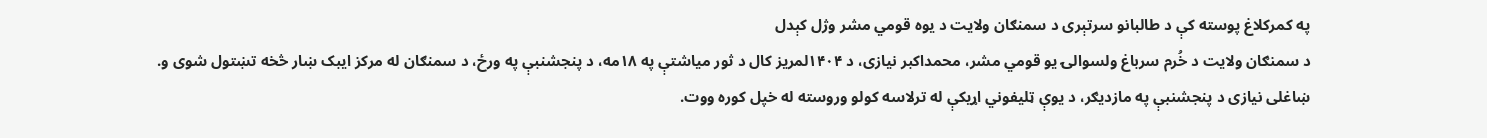په کمرکلاغ پوسته کې د طالبانو سرتېری د سمنګان ولایت د یوه قومي مشر وژل کېدل
د سمنګان ولایت د خُرم سرباغ ولسوالۍ یو قومي مشر، محمداکبر نیازی، د ۱۴۰۴لمریز کال د ثور میاشتې په ۱۸مه، د پنجشنبې په ورځ، د سمنګان له مرکز ایبک ښار څخه تښتول شوی و.
ښاغلی نیازی د پنجشنبې په مازدیګر، د یوې ټلیفوني اړیکې له ترلاسه کولو وروسته له خپل کوره ووت.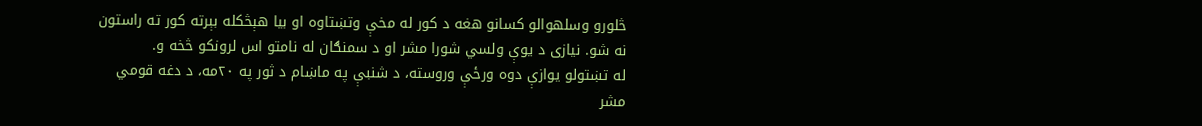څلورو وسلهوالو کسانو هغه د کور له مخې وتښتاوه او بیا هېڅکله بېرته کور ته راستون نه شو. نیازی د یوې ولسي شورا مشر او د سمنګان له نامتو اس لرونکو څخه و.
له تښتولو یوازې دوه ورځې وروسته، د شنبې په ماښام د ثور په ۲۰مه، د دغه قومي مشر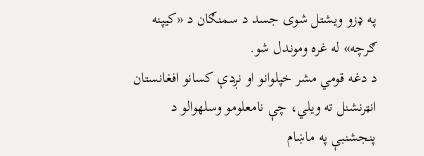په ډزو ویشتل شوی جسد د سمنګان د «کیپنه ګرچه» له غره وموندل شو.
د دغه قومي مشر خپلوانو او نږدې کسانو افغانستان انټرنشنل ته ویلي، چې نامعلومو وسلهوالو د پنجشنبې په ماښام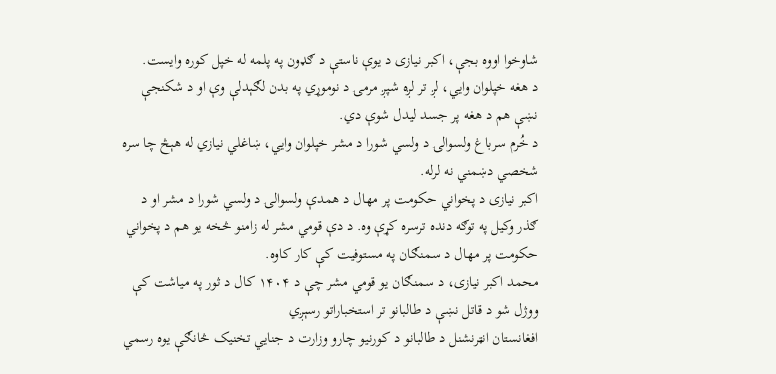شاوخوا اووه بجې، اکبر نیازی د یوې ناستې د ګډون په پلمه له خپل کوره وایست.
د هغه خپلوان وایي، لږ تر لږه شپږ مرمۍ د نوموړي په بدن لګېدلې وې او د شکنجې نښې هم د هغه پر جسد لیدل شوې دي.
د خُرم سرباغ ولسوالۍ د ولسي شورا د مشر خپلوان وایي، ښاغلي نیازي له هېڅ چا سره شخصي دښمني نه لرله.
اکبر نیازی د پخواني حکومت پر مهال د همدې ولسوالۍ د ولسي شورا د مشر او د ګذر وکیل په توګه دنده ترسره کړې وه. د دې قومي مشر له زامنو څخه یو هم د پخواني حکومت پر مهال د سمنګان په مستوفیت کې کار کاوه.
محمد اکبر نیازی، د سمنګان یو قومي مشر چې د ۱۴۰۴ کال د ثور په میاشت کې ووژل شو د قاتل نښې د طالبانو تر استخباراتو رسېږي
افغانستان انټرنشنل د طالبانو د کورنیو چارو وزارت د جنایي تخنیک څانګې یوه رسمي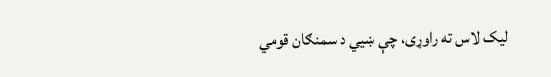لیک لاس ته راوړی، چې ښيي د سمنګان قومي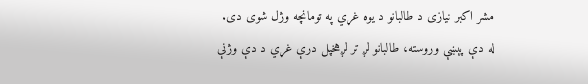مشر اکبر نیازی د طالبانو د یوه غړي په تومانچه وژل شوی دی.
له دې پېښې وروسته، طالبانو لږ تر لږهخپل درې غړي د دې وژنې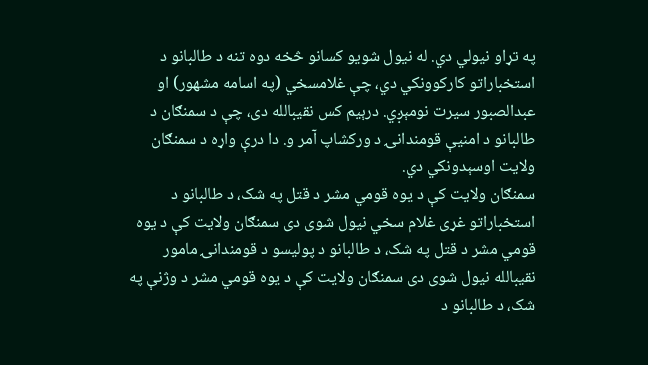په تړاو نیولي دي. له نیول شویو کسانو څخه دوه تنه د طالبانو د استخباراتو کارکوونکي دي، چې غلامسخي (په اسامه مشهور) او عبدالصبور سیرت نومېږي. درېیم کس نقیبالله دی، چې د سمنګان د طالبانو د امنیې قومندانۍ د ورکشاپ آمر و. دا درې واړه د سمنګان ولایت اوسېدونکي دي.
سمنګان ولایت کې د یوه قومي مشر د قتل په شک، د طالبانو د استخباراتو غړی غلام سخي نیول شوی دی سمنګان ولایت کې د یوه قومي مشر د قتل په شک، د طالبانو د پولیسو د قومندانۍ مامور نقیبالله نیول شوی دی سمنګان ولایت کې د یوه قومي مشر د وژنې په شک، د طالبانو د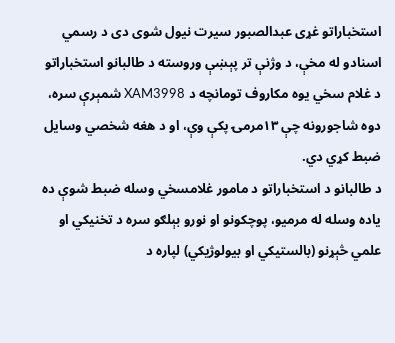استخباراتو غړی عبدالصبور سیرت نیول شوی دی د رسمي اسنادو له مخې، د وژنې تر پېښې وروسته د طالبانو استخباراتو د غلام سخي یوه مکاروف تومانچه د XAM3998 شمېرې سره، دوه شاجورونه چې ۱۳مرمۍ پکې وې، او د هغه شخصي وسایل ضبط کړي دي.
د طالبانو د استخباراتو د مامور غلامسخي وسله ضبط شوې ده یاده وسله له مرمیو، پوچکونو او نورو بېلګو سره د تخنیکي او علمي څېړنو (بالستیکي او بیولوژیکي) لپاره د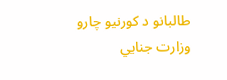طالبانو د کورنیو چارو وزارت جنایي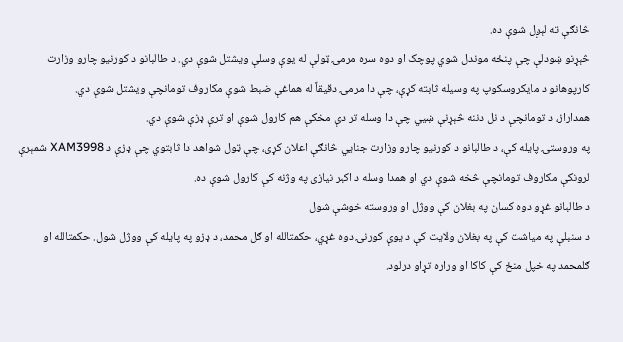څانګې ته لېږل شوې ده.
څېړنو ښودلې چې پنځه موندل شوي پوچک او دوه سره مرمۍ ټولې له یوې وسلې ویشتل شوې دي. د طالبانو د کورنیو چارو وزارت کارپوهانو د مایکروسکوپ په وسیله ثابته کړې، چې دا مرمۍ دقیقاً له هماغې ضبط شوې مکاروف تومانچې ویشتل شوې دي.
همداراز، د تومانچې د نل دننه څېړنې ښيي چې دا وسله تر دې مخکې هم کارول شوې او ترې ډزې شوې دي.
په وروستۍ پایله کې، د طالبانو د کورنیو چارو وزارت جنایي څانګې اعلان کړی، چې ټول شواهد دا ثابتوي چې ډزې د XAM3998 شمېرې لرونکې مکاروف تومانچې څخه شوې دي او همدا وسله د اکبر نیازی په وژنه کې کارول شوې ده.
د طالبانو غړو دوه کسان په بغلان کې ووژل او وروسته خوشې شول
د سنبلې په میاشت کې په بغلان ولایت کې د یوې کورنۍ دوه غړي، حکمتالله او ګل محمد، د ډزو په پایله کې ووژل شول. حکمتالله او ګلمحمد په خپل منځ کې کاکا او وراره تړاو درلود.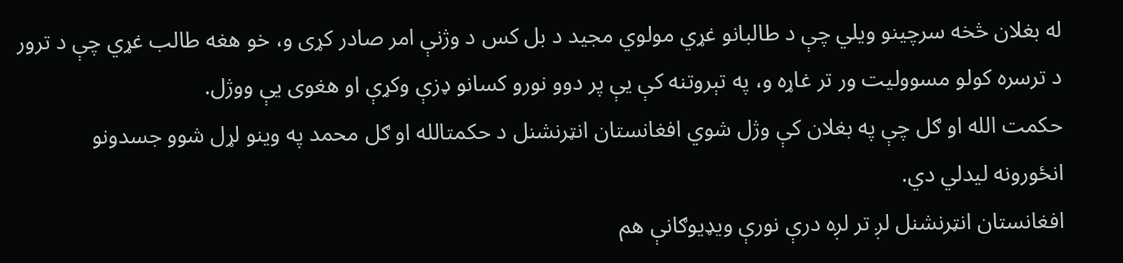له بغلان څخه سرچینو ویلي چې د طالبانو غړي مولوي مجید د بل کس د وژنې امر صادر کړی و، خو هغه طالب غړي چې د ترور د ترسره کولو مسوولیت ور تر غاړه و، په تېروتنه کې یې پر دوو نورو کسانو ډزې وکړې او هغوی یې ووژل.
حکمت الله او ګل چې په بغلان کې وژل شوي افغانستان انټرنشنل د حکمتالله او ګل محمد په وینو لړل شوو جسدونو انځورونه لیدلي دي.
افغانستان انټرنشنل لږ تر لږه درې نورې ویډیوګانې هم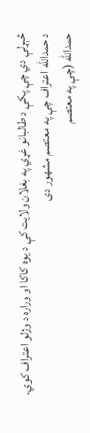څېړلې دي چې پکې د طالبانو غړي په بغلان ولایت کې د یوه کاکا او وراره د وژلو اعتراف کوي.
د حمدالله اعتراف چې په معتصم مشهور دی
حمدالله (چې په معتصم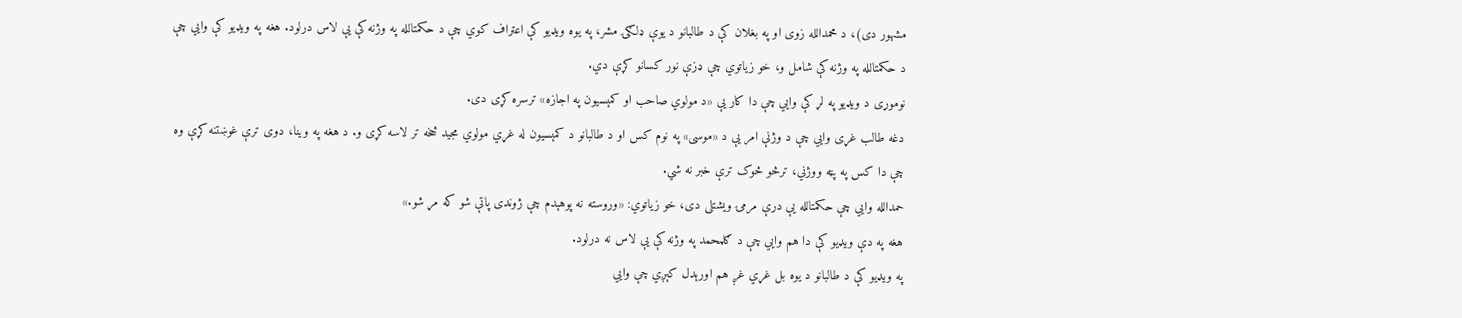مشهور دی)، د محمدالله زوی او په بغلان کې د طالبانو د یوې ډلګۍ مشر، په یوه ویډیو کې اعتراف کوي چې د حکمتالله په وژنه کې یې لاس درلود. هغه په ویډیو کې وایي چې د حکمتالله په وژنه کې شامل و، خو زیاتوي چې ډزې نور کسانو کړې دي.
نوموړی د ویډیو په لړ کې وایي چې دا کار یې «د مولوي صاحب او کمېسیون په اجازه» ترسره کړی دی.
دغه طالب غړی وایي چې د وژنې امر یې د «موسی» په نوم کس او د طالبانو د کمېسیون له غړي مولوي مجید څخه تر لاسه کړی و. د هغه په وینا، دوی ترې غوښتنه کړې وه چې دا کس په پټه ووژني، ترڅو څوک ترې خبر نه شي.
حمدالله وایي چې حکمتالله یې درې مرمۍ ویشتلی دی، خو زیاتوي: «وروسته نه پوهېدم چې ژوندی پاتې شو که مړ شو.»
هغه په دې ویډیو کې دا هم وایي چې د ګلمحمد په وژنه کې یې لاس نه درلود.
په ویډیو کې د طالبانو د یوه بل غړي غږ هم اورېدل کېږي چې وایي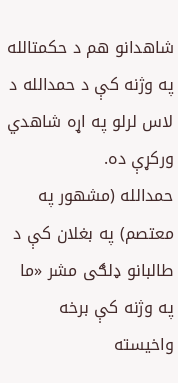شاهدانو هم د حکمتالله په وژنه کې د حمدالله د لاس لرلو په اړه شاهدي ورکړې ده.
حمدالله (مشهور په معتصم) په بغلان کې د طالبانو ډلګی مشر «ما په وژنه کې برخه واخیسته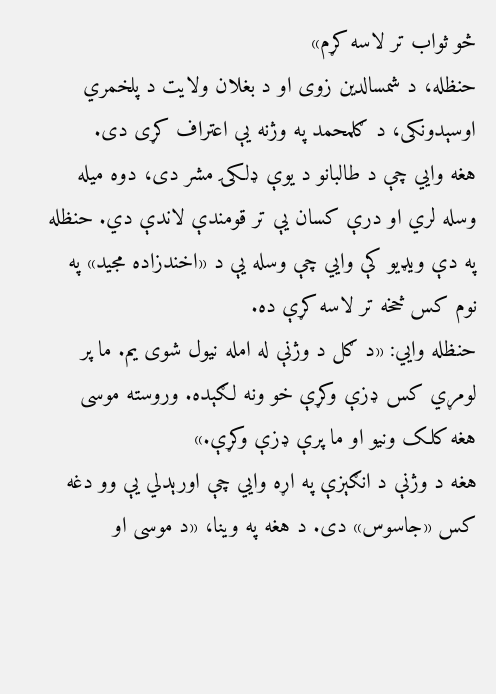څو ثواب تر لاسه کړم»
حنظله، د شمسالدین زوی او د بغلان ولایت د پلخمري اوسېدونکی، د ګلمحمد په وژنه یې اعتراف کړی دی.
هغه وایي چې د طالبانو د یوې ډلکۍ مشر دی، دوه میله وسله لري او درې کسان یې تر قومندې لاندې دي. حنظله په دې ویډیو کې وایي چې وسله یې د «اخندزاده مجید» په نوم کس څخه تر لاسه کړې ده.
حنظله وایي: «د ګل د وژنې له امله نیول شوی یم. ما پر لومړي کس ډزې وکړې خو ونه لګېده. وروسته موسی هغه کلک ونیو او ما پرې ډزې وکړې.»
هغه د وژنې د انګېزې په اړه وایي چې اورېدلي یې وو دغه کس «جاسوس» دی. د هغه په وینا، «د موسی او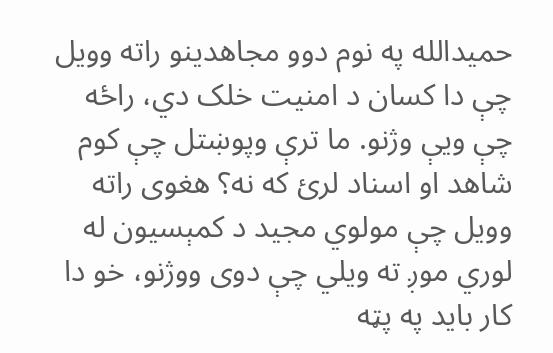حمیدالله په نوم دوو مجاهدینو راته وویل چې دا کسان د امنیت خلک دي، راځه چې ویې وژنو. ما ترې وپوښتل چې کوم شاهد او اسناد لرئ که نه؟ هغوی راته وویل چې مولوي مجید د کمېسیون له لوري موږ ته ویلي چې دوی ووژنو، خو دا کار باید په پټه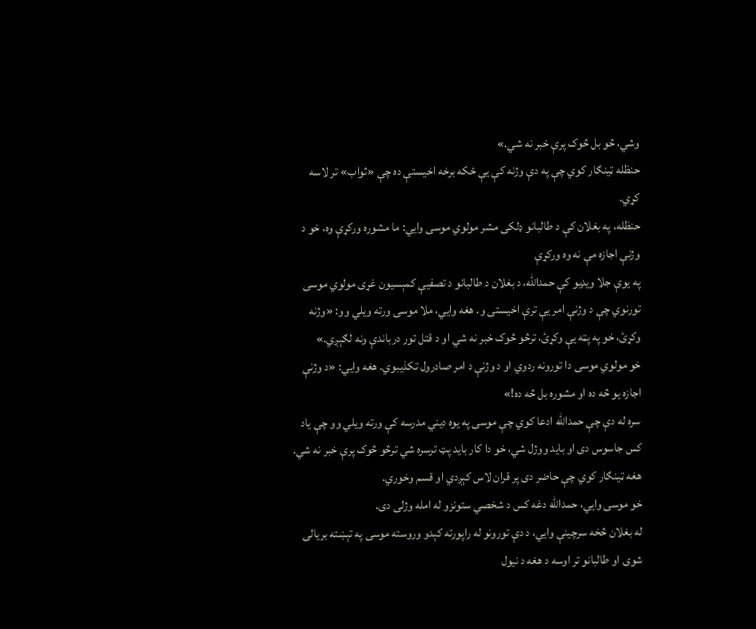وشي، څو بل څوک پرې خبر نه شي.»
حنظله ټینګار کوي چې په دې وژنه کې یې ځکه برخه اخیستې ده چې «ثواب» تر لاسه کړي.
حنظله، په بغلان کې د طالبانو ډلکی مشر مولوي موسی وایي: ما مشوره ورکړې وه، خو د وژنې اجازه مې نه وه ورکړې
په یوې جلا ویډیو کې حمدالله، د بغلان د طالبانو د تصفیې کمېسیون غړی مولوي موسی تورنوي چې د وژنې امر یې ترې اخیستی و. هغه وایي، ملا موسی ورته ویلي وو: «وژنه وکړئ، خو په پټه یې وکړئ، ترڅو څوک خبر نه شي او د قتل تور درباندې ونه لګېږي.»
خو مولوي موسی دا تورونه ردوي او د وژنې د امر صادرول تکذیبوي. هغه وایي: «د وژنې اجازه یو څه ده او مشوره بل څه ده!»
سره له دې چې حمدالله ادعا کوي چې موسی په یوه دیني مدرسه کې ورته ویلي وو چې یاد کس جاسوس دی او باید ووژل شي، خو دا کار باید پټ ترسره شي ترڅو څوک پرې خبر نه شي. هغه ټینګار کوي چې حاضر دی پر قران لاس کېږدي او قسم وخوري.
خو موسی وایي، حمدالله دغه کس د شخصي ستونزو له امله وژلی دی.
له بغلان څخه سرچینې وایي، د دې تورونو له راپورته کېدو وروسته موسی په تېښته بریالی شوی او طالبانو تر اوسه د هغه د نیول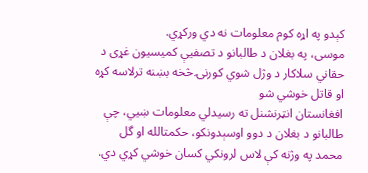کېدو په اړه کوم معلومات نه دي ورکړي.
موسی، په بغلان د طالبانو د تصفیې کمیسیون غړی د حقاني سلاکار د وژل شوي کورنۍ څخه بښنه ترلاسه کړه او قاتل خوشي شو
افغانستان انټرنشنل ته رسیدلي معلومات ښيي، چې طالبانو د بغلان د دوو اوسېدونکو، حکمتالله او گل محمد په وژنه کې لاس لرونکي کسان خوشي کړي دي.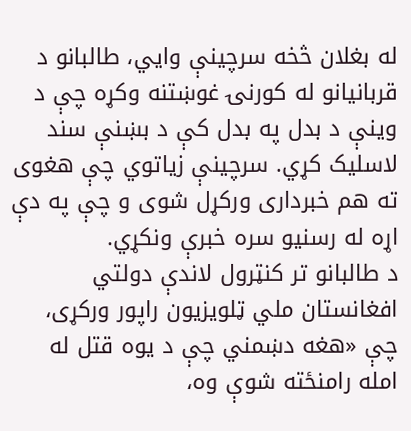له بغلان څخه سرچینې وایي، طالبانو د قربانیانو له کورنۍ غوښتنه وکړه چې د وینې د بدل په بدل کې د بښنې سند لاسلیک کړي. سرچینې زیاتوي چې هغوی ته هم خبرداری ورکړل شوی و چې په دې اړه له رسنیو سره خبرې ونکړي.
د طالبانو تر کنټرول لاندې دولتي افغانستان ملي ټلویزیون راپور ورکړی، چې «هغه دښمني چې د یوه قتل له امله رامنځته شوې وه،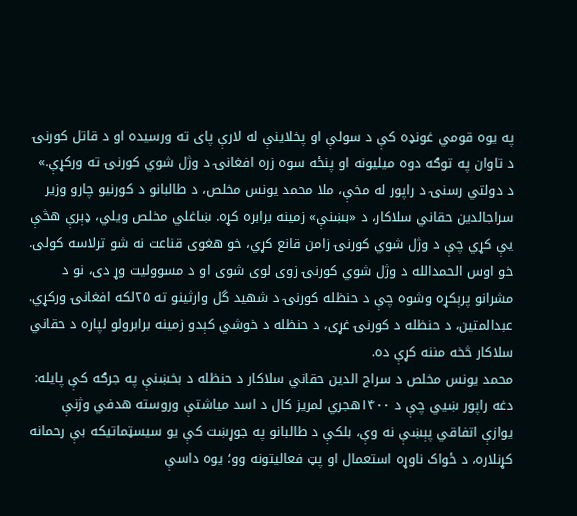په یوه قومي غونډه کې د سولې او پخلاینې له لارې پای ته ورسیده او د قاتل کورنۍ د تاوان په توګه دوه میلیونه او پنځه سوه زره افغانۍ د وژل شوي کورنۍ ته ورکړې.»
د دولتي رسنۍ د راپور له مخې، ملا محمد یونس مخلص، د طالبانو د کورنیو چارو وزیر سراجالدین حقاني سلاکار، د «بښنې» زمینه برابره کړه. ښاغلي مخلص ویلي، ډېرې هڅې یې کړي چې د وژل شوي کورنۍ زامن قانع کړي، خو هغوی قناعت نه شو ترلاسه کولی. خو اوس الحمدالله د وژل شوي کورنۍ زوی لوی شوی او د مسوولیت وړ دی، نو د مشرانو پرېکړه وشوه چې د حنظله کورنۍ د شهید گل وارثینو ته ۲۵لکه افغانۍ ورکړي.
عبدالمتین، د حنظله د کورنۍ غړی، د حنظله د خوشي کېدو زمینه برابرولو لپاره د حقاني سلاکار څخه مننه کړې ده.
محمد یونس مخلص د سراج الدین حقاني سلاکار د حنظله د بخښنې په جرګه کې پایله:
دغه راپور ښيي چې د ۱۴۰۰هجري لمریز کال د اسد میاشتې وروسته هدفي وژنې یوازې اتفاقي پېښې نه وې، بلکې د طالبانو په جوړښت کې یو سیسټماتیکه بې رحمانه کړنلاره، د ځواک ناوړه استعمال او پټ فعالیتونه وو؛ یوه داسې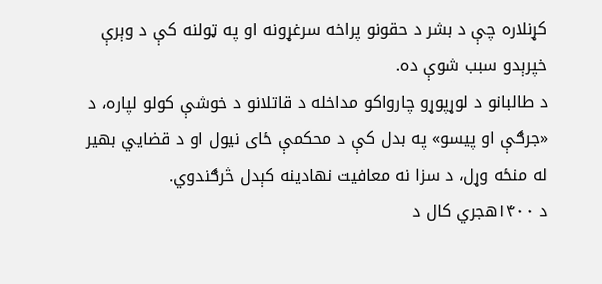کړنلاره چې د بشر د حقونو پراخه سرغړونه او په ټولنه کې د وېرې خپرېدو سبب شوې ده.
د طالبانو د لوړپوړو چارواکو مداخله د قاتلانو د خوشې کولو لپاره، د «جرګې او پیسو» په بدل کې د محکمې ځای نیول او د قضایي بهیر له منځه وړل، د سزا نه معافیت نهادینه کېدل څرګندوي.
د ۱۴۰۰هجري کال د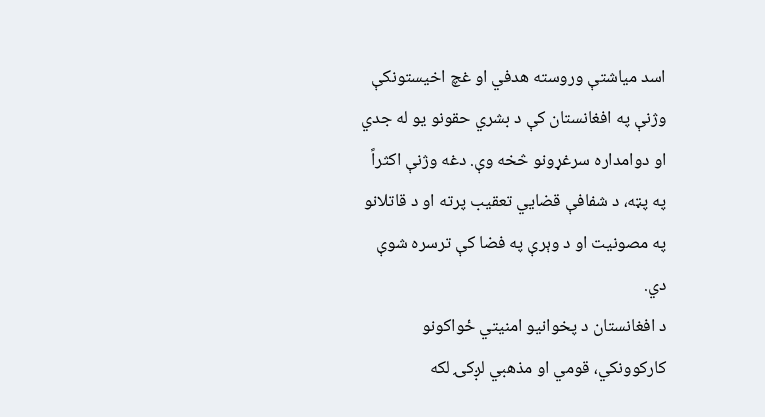اسد میاشتې وروسته هدفي او غچ اخیستونکې وژنې په افغانستان کې د بشري حقونو یو له جدي او دوامداره سرغړونو څخه وې. دغه وژنې اکثراً په پټه، د شفافې قضایي تعقیب پرته او د قاتلانو په مصونیت او د وېرې په فضا کې ترسره شوې دي.
د افغانستان د پخوانیو امنیتي ځواکونو کارکوونکي، قومي او مذهبي لږکۍ لکه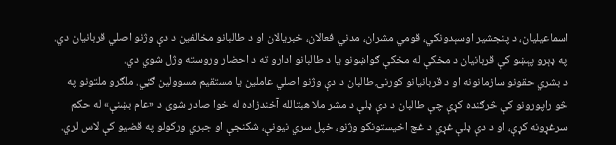اسماعیلیان، د پنجشیر اوسېدونکي، قومي مشران، مدني فعالان، خبریالان او د طالبانو مخالفین د دې وژنو اصلي قربانیان دي. په ډېرو پېښو کې قربانیان د مخکې له مخکې ګواښونو یا د طالبانو ادارو ته د احضار وروسته وژل شوي دي.
د بشري حقونو سازمانونه او د قربانیانو کورنۍ طالبان د دې وژنو اصلي عاملین یا مستقیم مسوولین ګڼي. ملګرو ملتونو په څو راپورونو کې څرګنده کړې چې طالبان د دې ډلې د مشر ملا هبتالله آخندزاده له خوا صادر شوی د «عام بښنې» له حکم سرغړونه کړې، او د دې ډلې غړي د غچ اخیستونکو وژنو، خپل سري نیونې، شکنجې او جبري ورکولو په قضیو کې لاس لري.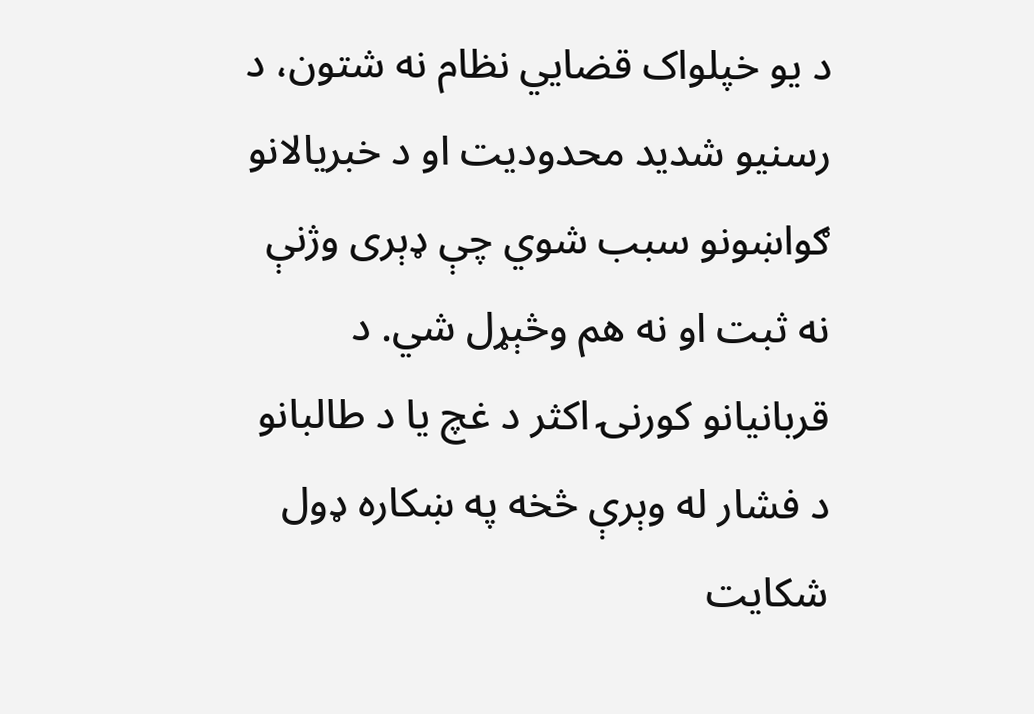د یو خپلواک قضایي نظام نه شتون، د رسنیو شدید محدودیت او د خبریالانو ګواښونو سبب شوي چې ډېری وژنې نه ثبت او نه هم وڅېړل شي. د قربانیانو کورنۍ اکثر د غچ یا د طالبانو د فشار له وېرې څخه په ښکاره ډول شکایت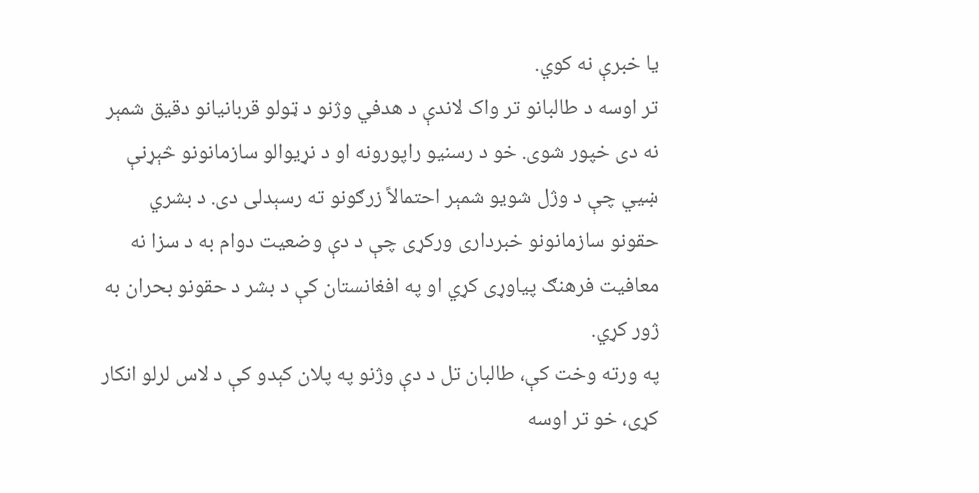یا خبرې نه کوي.
تر اوسه د طالبانو تر واک لاندې د هدفي وژنو د ټولو قربانیانو دقیق شمېر نه دی خپور شوی. خو د رسنیو راپورونه او د نړیوالو سازمانونو څېړنې ښيي چې د وژل شویو شمېر احتمالاً زرګونو ته رسېدلی دی. د بشري حقونو سازمانونو خبرداری ورکړی چې د دې وضعیت دوام به د سزا نه معافیت فرهنګ پیاوړی کړي او په افغانستان کې د بشر د حقونو بحران به ژور کړي.
په ورته وخت کې، طالبان تل د دې وژنو په پلان کېدو کې د لاس لرلو انکار کړی، خو تر اوسه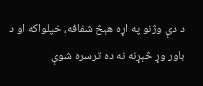د دې وژنو په اړه هېڅ شفافه، خپلواکه او د باور وړ څېړنه نه ده ترسره شوې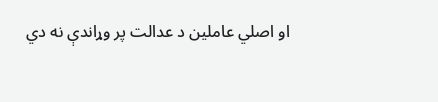او اصلي عاملین د عدالت پر وړاندې نه دي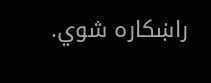راښکاره شوي.